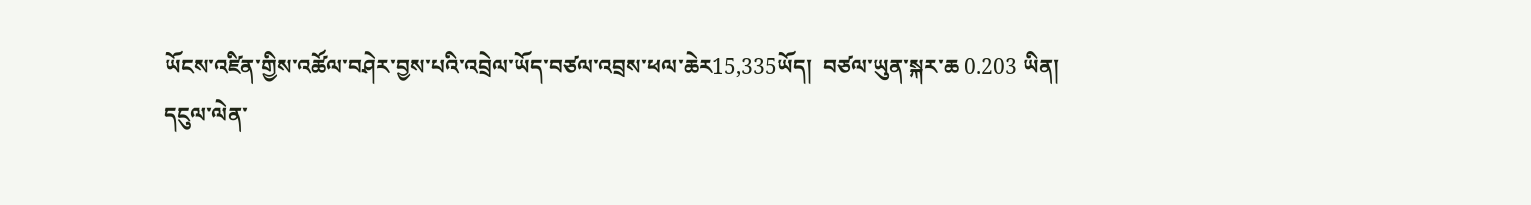ཡོངས་འཛིན་གྱིས་འཚོལ་བཤེར་བྱས་པའི་འབྲེལ་ཡོད་བཙལ་འབྲས་ཕལ་ཆེར15,335ཡོད།  བཙལ་ཡུན་སྐར་ཆ 0.203 ཡིན།
དངུལ་ལེན་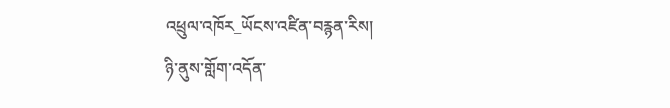འཕྲུལ་འཁོར_ཡོངས་འཛིན་བརྙན་རིས།
ཉི་ནུས་གློག་འདོན་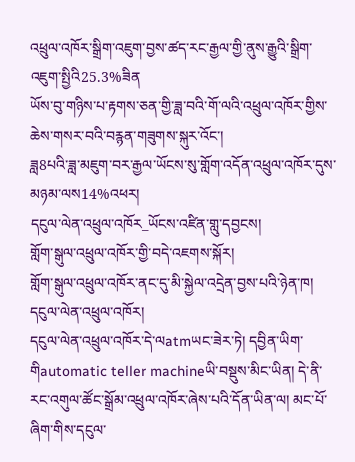འཕྲུལ་འཁོར་སྒྲིག་འཇུག་བྱས་ཚད་རང་རྒྱལ་གྱི་ནུས་རྒྱུའི་སྒྲིག་འཇུག་སྤྱིའི25.3%ཟིན
ཡོས་བུ་གཉིས་པ་རྟགས་ཅན་གྱི་ཟླ་བའི་གོ་ལའི་འཕྲུལ་འཁོར་གྱིས་ཆེས་གསར་བའི་བརྙན་གཟུགས་སྐུར་འོང་།
ཟླ8པའི་ཟླ་མཇུག་བར་རྒྱལ་ཡོངས་སུ་གློག་འདོན་འཕྲུལ་འཁོར་དུས་མཉམ་ལས14%འཕར།
དངུལ་ལེན་འཕྲུལ་འཁོར_ཡོངས་འཛིན་གླུ་དབྱངས།
གློག་སྒུལ་འཕྲུལ་འཁོར་གྱི་བདེ་འཇགས་སྐོར།
གློག་སྒུལ་འཕྲུལ་འཁོར་ནང་དུ་མི་སྐྱེལ་འདྲེན་བྱས་པའི་ཉེན་ཁ།
དངུལ་ལེན་འཕྲུལ་འཁོར།
དངུལ་ལེན་འཕྲུལ་འཁོར་དེ་ལatmཡང་ཟེར་ཏེ། དབྱིན་ཡིག་གིautomatic teller machineཡི་བསྡུས་མིང་ཡིན། དེ་ནི་རང་འགུལ་ཚོང་སྒྲོམ་འཕྲུལ་འཁོར་ཞེས་པའི་དོན་ཡིན་ལ། མང་པོ་ཞིག་གིས་དངུལ་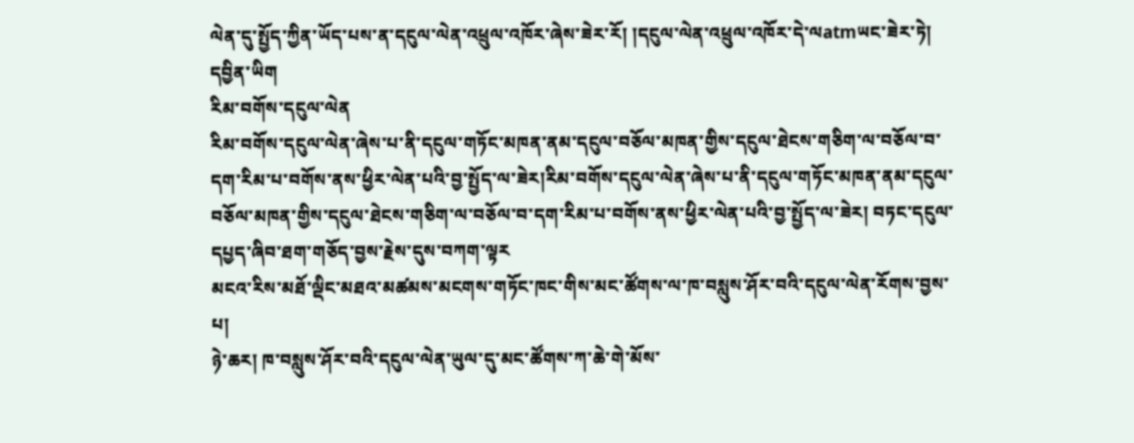ལེན་དུ་སྤྱོད་ཀྱིན་ཡོད་པས་ན་དངུལ་ལེན་འཕྲུལ་འཁོར་ཞེས་ཟེར་རོ། །དངུལ་ལེན་འཕྲུལ་འཁོར་དེ་ལatmཡང་ཟེར་ཏེ། དབྱིན་ཡིག
རིམ་བགོས་དངུལ་ལེན
རིམ་བགོས་དངུལ་ལེན་ཞེས་པ་ནི་དངུལ་གཏོང་མཁན་ནམ་དངུལ་བཅོལ་མཁན་གྱིས་དངུལ་ཐེངས་གཅིག་ལ་བཅོལ་བ་དག་རིམ་པ་བགོས་ནས་ཕྱིར་ལེན་པའི་བྱ་སྤྱོད་ལ་ཟེར།རིམ་བགོས་དངུལ་ལེན་ཞེས་པ་ནི་དངུལ་གཏོང་མཁན་ནམ་དངུལ་བཅོལ་མཁན་གྱིས་དངུལ་ཐེངས་གཅིག་ལ་བཅོལ་བ་དག་རིམ་པ་བགོས་ནས་ཕྱིར་ལེན་པའི་བྱ་སྤྱོད་ལ་ཟེར། བཏང་དངུལ་དཔྱད་ཞིབ་ཐག་གཅོད་བྱས་རྗེས་དུས་བཀག་ལྟར
མངའ་རིས་མཐོ་ལྡིང་མཐའ་མཚམས་མངགས་གཏོང་ཁང་གིས་མང་ཚོགས་ལ་ཁ་བསླུས་ཤོར་བའི་དངུལ་ལེན་རོགས་བྱས་པ།
ཉེ་ཆར། ཁ་བསླུས་ཤོར་བའི་དངུལ་ལེན་ཡུལ་དུ་མང་ཚོགས་ཀ་ཆེ་གེ་མོས་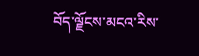བོད་ལྗོངས་མངའ་རིས་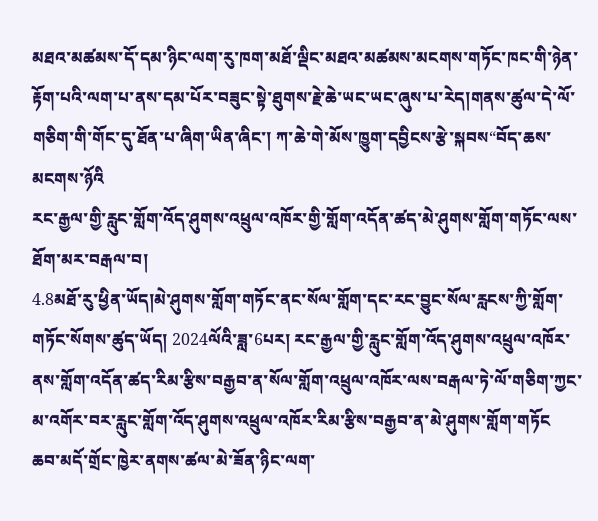མཐའ་མཚམས་དོ་དམ་ཉིང་ལག་རུ་ཁག་མཐོ་ལྡིང་མཐའ་མཚམས་མངགས་གཏོང་ཁང་གི་ཉེན་རྟོག་པའི་ལག་པ་ནས་དམ་པོར་བཟུང་སྟེ་ཐུགས་རྗེ་ཆེ་ཡང་ཡང་ཞུས་པ་རེད།གནས་ཚུལ་དེ་ལོ་གཅིག་གི་གོང་དུ་ཐོན་པ་ཞིག་ཡིན་ཞིང་། ཀ་ཆེ་གེ་མོས་ཁྱུག་དབྱིངས་རྩེ་སྐབས“བོད་ཆས་མངགས་ཉོའི
རང་རྒྱལ་གྱི་རླུང་གློག་འོད་ཤུགས་འཕྲུལ་འཁོར་གྱི་གློག་འདོན་ཚད་མེ་ཤུགས་གློག་གཏོང་ལས་ཐོག་མར་བརྒལ་བ།
4.8མཐོ་རུ་ཕྱིན་ཡོད།མེ་ཤུགས་གློག་གཏོང་ནང་སོལ་གློག་དང་རང་བྱུང་སོལ་རླངས་ཀྱི་གློག་གཏོང་སོགས་ཚུད་ཡོད། 2024ལོའི་ཟླ་6པར། རང་རྒྱལ་གྱི་རླུང་གློག་འོད་ཤུགས་འཕྲུལ་འཁོར་ནས་གློག་འདོན་ཚད་རིམ་རྩིས་བརྒྱབ་ན་སོལ་གློག་འཕྲུལ་འཁོར་ལས་བརྒལ་ཏེ་ལོ་གཅིག་ཀྱང་མ་འགོར་བར་རླུང་གློག་འོད་ཤུགས་འཕྲུལ་འཁོར་རིམ་རྩིས་བརྒྱབ་ན་མེ་ཤུགས་གློག་གཏོང
ཆབ་མདོ་གྲོང་ཁྱེར་ནགས་ཚལ་མེ་ཟོན་ཉིང་ལག་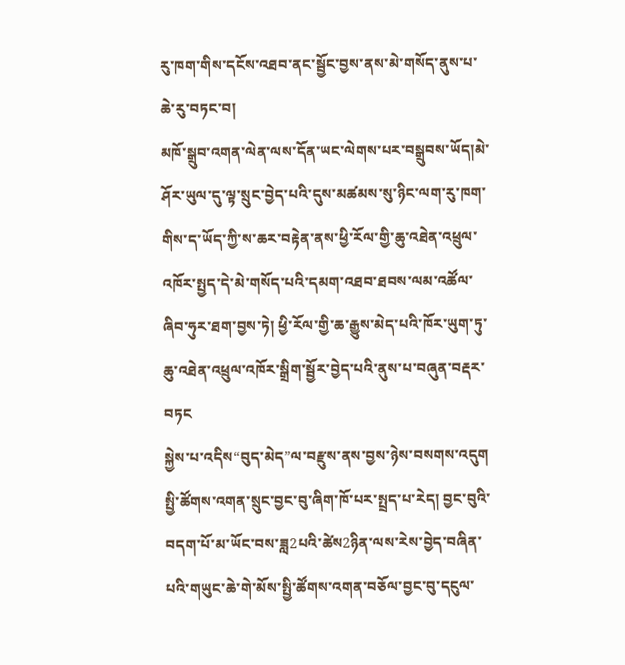རུ་ཁག་གིས་དངོས་འཐབ་ནང་སྦྱོང་བྱས་ནས་མེ་གསོད་ནུས་པ་ཆེ་རུ་བཏང་བ།
མཁོ་སྒྲུབ་འགན་ལེན་ལས་དོན་ཡང་ལེགས་པར་བསྒྲུབས་ཡོད།མེ་ཤོར་ཡུལ་དུ་ལྟ་སྲུང་བྱེད་པའི་དུས་མཚམས་སུ་ཉིང་ལག་རུ་ཁག་གིས་ད་ཡོད་ཀྱི་ས་ཆར་བརྟེན་ནས་ཕྱི་རོལ་གྱི་ཆུ་འཐེན་འཕྲུལ་འཁོར་སྤྱད་དེ་མེ་གསོད་པའི་དམག་འཐབ་ཐབས་ལམ་འཚོལ་ཞིབ་ཧུར་ཐག་བྱས་ཏེ། ཕྱི་རོལ་གྱི་ཆ་རྒྱུས་མེད་པའི་ཁོར་ཡུག་ཏུ་ཆུ་འཐེན་འཕྲུལ་འཁོར་སྒྲིག་སྦྱོར་བྱེད་པའི་ནུས་པ་བཞུན་བརྡར་བཏང
སྐྱེས་པ་འདིས“བུད་མེད”ལ་བརྫུས་ནས་བྱས་ཉེས་བསགས་འདུག
སྤྱི་ཚོགས་འགན་སྲུང་བྱང་བུ་ཞིག་ཁོ་པར་སྤྲད་པ་རེད། བྱང་བུའི་བདག་པོ་མ་ཡོང་བས་ཟླ2པའི་ཚེས2ཉིན་ལས་རེས་བྱེད་བཞིན་པའི་གཡུང་ཆེ་གེ་མོས་སྤྱི་ཚོགས་འགན་བཅོལ་བྱང་བུ་དངུལ་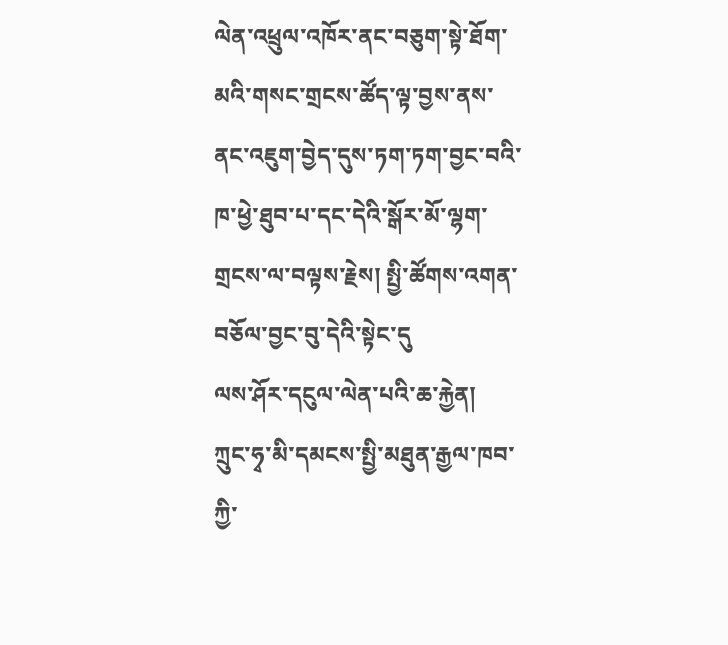ལེན་འཕྲུལ་འཁོར་ནང་བཅུག་སྟེ་ཐོག་མའི་གསང་གྲངས་ཚོད་ལྟ་བྱས་ནས་ནང་འཇུག་བྱེད་དུས་ཏག་ཏག་བྱང་བའི་ཁ་ཕྱེ་ཐུབ་པ་དང་དེའི་སྒོར་མོ་ལྷག་གྲངས་ལ་བལྟས་རྗེས། སྤྱི་ཚོགས་འགན་བཅོལ་བྱང་བུ་དེའི་སྟེང་དུ
ལས་ཤོར་དངུལ་ལེན་པའི་ཆ་རྐྱེན།
ཀྲུང་ཧྭ་མི་དམངས་སྤྱི་མཐུན་རྒྱལ་ཁབ་ཀྱི་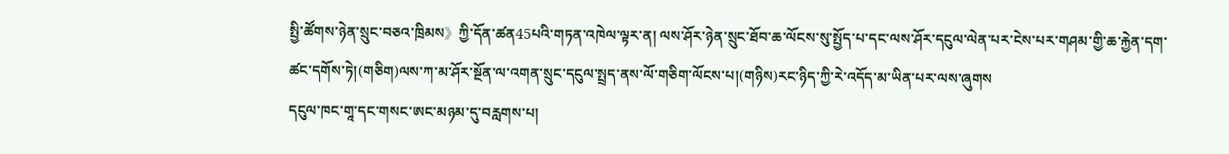སྤྱི་ཚོགས་ཉེན་སྲུང་བཅའ་ཁྲིམས》ཀྱི་དོན་ཚན45པའི་གཏན་འཁེལ་ལྟར་ན། ལས་ཤོར་ཉེན་སྲུང་ཐོབ་ཆ་ལོངས་སུ་སྤྱོད་པ་དང་ལས་ཤོར་དངུལ་ལེན་པར་ངེས་པར་གཤམ་གྱི་ཆ་རྐྱེན་དག་ཚང་དགོས་ཏེ།(གཅིག)ལས་ཀ་མ་ཤོར་སྔོན་ལ་འགན་སྲུང་དངུལ་སྤྲད་ནས་ལོ་གཅིག་ལོངས་པ།(གཉིས)རང་ཉིད་ཀྱི་རེ་འདོད་མ་ཡིན་པར་ལས་ཞུགས
དངུལ་ཁང་གཱ་དང་གསང་ཨང་མཉམ་དུ་བརླགས་པ།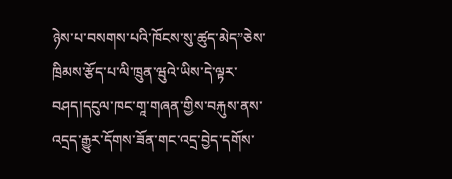ཉེས་པ་བསགས་པའི་ཁོངས་སུ་ཚུད་མེད”ཅེས་ཁྲིམས་རྩོད་པ་ལི་ཁྲུན་ཝུའེ་ཡིས་དེ་ལྟར་བཤད།དངུལ་ཁང་གཱ་གཞན་གྱིས་བརྐུས་ནས་འདྲད་རྒྱུར་དོགས་ཟོན་གང་འདྲ་བྱེད་དགོས་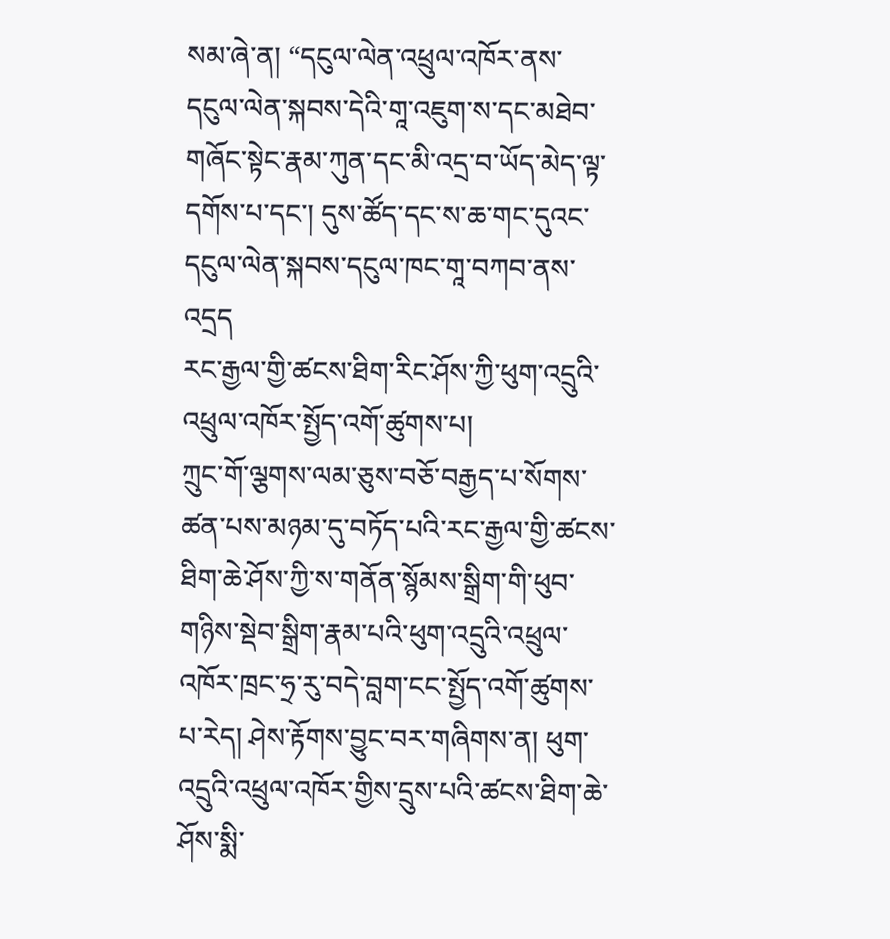སམ་ཞེ་ན། “དངུལ་ལེན་འཕྲུལ་འཁོར་ནས་དངུལ་ལེན་སྐབས་དེའི་གཱ་འཇུག་ས་དང་མཐེབ་གཞོང་སྟེང་རྣམ་ཀུན་དང་མི་འདྲ་བ་ཡོད་མེད་ལྟ་དགོས་པ་དང་། དུས་ཚོད་དང་ས་ཆ་གང་དུའང་དངུལ་ལེན་སྐབས་དངུལ་ཁང་གཱ་བཀབ་ནས་འདྲད
རང་རྒྱལ་གྱི་ཚངས་ཐིག་རིང་ཤོས་ཀྱི་ཕུག་འདྲུའི་འཕྲུལ་འཁོར་སྤྱོད་འགོ་ཚུགས་པ།
ཀྲུང་གོ་ལྕགས་ལམ་ཅུས་བཅོ་བརྒྱད་པ་སོགས་ཚན་པས་མཉམ་དུ་བཏོད་པའི་རང་རྒྱལ་གྱི་ཚངས་ཐིག་ཆེ་ཤོས་ཀྱི་ས་གནོན་སྙོམས་སྒྲིག་གི་ཕུབ་གཉིས་སྡེབ་སྒྲིག་རྣམ་པའི་ཕུག་འདྲུའི་འཕྲུལ་འཁོར་ཁྲང་ཧྲ་རུ་བདེ་བླག་ངང་སྤྱོད་འགོ་ཚུགས་པ་རེད། ཤེས་རྟོགས་བྱུང་བར་གཞིགས་ན། ཕུག་འདྲུའི་འཕྲུལ་འཁོར་གྱིས་དྲུས་པའི་ཚངས་ཐིག་ཆེ་ཤོས་སྨི་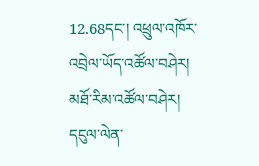12.68དང་། འཕྲུལ་འཁོར་
འབྲེལ་ཡོད་འཚོལ་བཤེར།
མཐོ་རིམ་འཚོལ་བཤེར།
དངུལ་ལེན་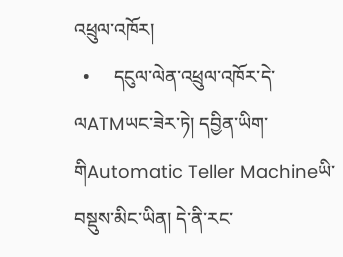འཕྲུལ་འཁོར།
  •     དངུལ་ལེན་འཕྲུལ་འཁོར་དེ་ལATMཡང་ཟེར་ཏེ། དབྱིན་ཡིག་གིAutomatic Teller Machineཡི་བསྡུས་མིང་ཡིན། དེ་ནི་རང་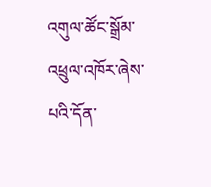འགུལ་ཚོང་སྒྲོམ་འཕྲུལ་འཁོར་ཞེས་པའི་དོན་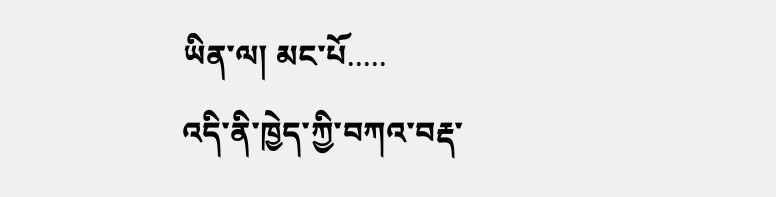ཡིན་ལ། མང་པོ.....
འདི་ནི་ཁྱེད་ཀྱི་བཀའ་བརྡ་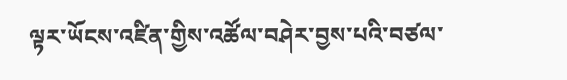ལྟར་ཡོངས་འཛིན་གྱིས་འཚོལ་བཤེར་བྱས་པའི་བཙལ་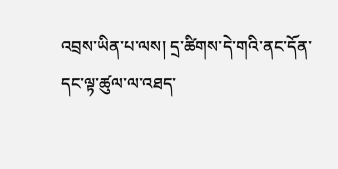འབྲས་ཡིན་པ་ལས། དྲ་ཚིགས་དེ་གའི་ནང་དོན་དང་ལྟ་ཚུལ་ལ་འཐད་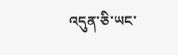འདུན་ཅི་ཡང་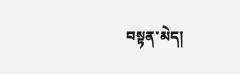བསྟན་མེད།